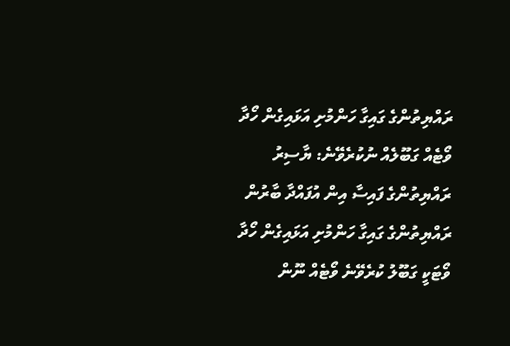ރައްޔިތުންގެ ގައިގާ ހަންމުށި އަޅައިގެން ހޯދާ ވޯޓެއް ގަބޫލެއް ނުކުރެވޭނެ: ޔާސިރު
ރައްޔިތުންގެ ފައިސާ އިން އުފައްދާ ބާރުން ރައްޔިތުންގެ ގައިގާ ހަންމުށި އަޅައިގެން ހޯދާ ވޯޓަކީ ގަބޫލު ކުރެވޭނެ ވޯޓެއް ނޫން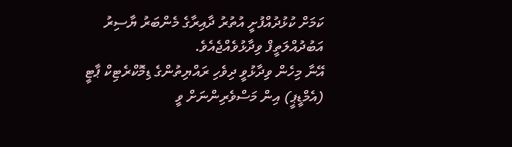ކަމަށް ކުޅުދުއްފުށީ އުތުރު ދާއިރާގެ މެންބަރު ޔާސިރު އަބުދުއްލަތީފް ވިދާޅުވެއްޖެއެވެ.
އޭނާ މިހެން ވިދާޅުވީ ދިވެހި ރައްޔިތުންގެ ޑިމޮކްރެޓިކް ޕާޓީ (އެމްޑީޕީ) އިން މަސްވެރިންނަށް ވީ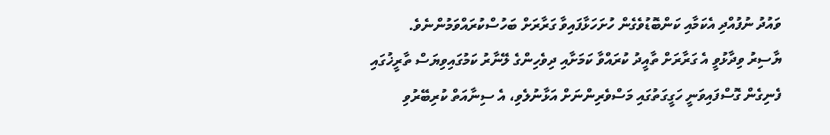ވައުދު ނުފުއްދި އެކަމާއި ކަންބޮޑުވެގެން ހުށަހަޅާފައިވާ ގަރާރަށް ބަހުސްކުރައްވަމުންނެވެ.
ޔާސިރު ވިދާޅުވީ އެ ގަރާރަށް ތާއީދު ކުރައްވާ ކަމަށާއި ދިވެހިންގެ ލޭނާރު ކަމުގައިވިޔަސް ތާރީޚުގައި ފެނިގެން ގޮސްފައިވަނީ ހަގީގަތުގައި މަސްވެރިންނަށް އަޅާނުލެވި، އެ ސިނާއަތް ކުރިބޭރުވި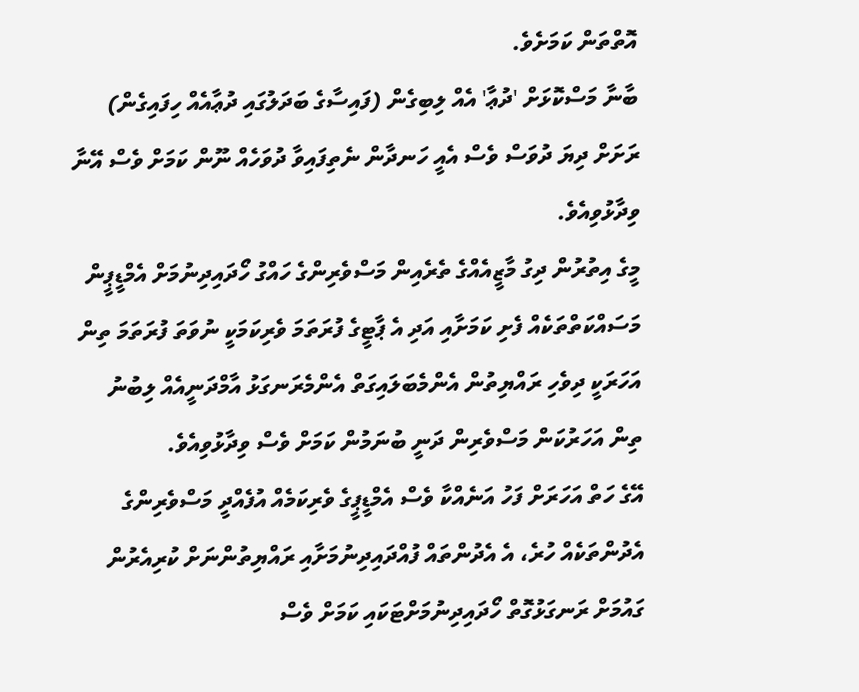އޮތްތަން ކަމަށެވެ.
ބާނާ މަސްކޮޅަށް 'ދުޢާ' އެއް ލިބިގެން (ފައިސާގެ ބަދަލުގައި ދުޢާއެއް ހިފައިގެން) ރަށަށް ދިޔަ ދުވަސް ވެސް އެއީ ހަނދާން ނެތިފައިވާ ދުވަހެއް ނޫން ކަމަށް ވެސް އޭނާ ވިދާޅުވިއެވެ.
މީގެ އިތުރުން ދިގު މާޒީއެއްގެ ތެރެއިން މަސްވެރިންގެ ހައްގު ހޯދައިދިނުމަށް އެމްޑީޕީން މަސައްކަތްތަކެއް ފެށި ކަމަށާއި އަދި އެ ޕާޓީގެ ފުރަތަމަ ވެރިކަމަކީ ނުވަތަ ފުރަތަމަ ތިން އަހަރަކީ ދިވެހި ރައްޔިތުން އެންމެބަލައިގަތް އެންމެރަނގަޅު އާމްދަނީއެއް ލިބުނު ތިން އަހަރުކަން މަސްވެރިން ދަނީ ބުނަމުން ކަމަށް ވެސް ވިދާޅުވިއެވެ.
އޭގެ ހަތް އަހަރަށް ފަހު އަނެއްކާ ވެސް އެމްޑީޕީގެ ވެރިކަމެއް އުފެއްދީ މަސްވެރިންގެ އެދުންތަކެއް ހުރެ، އެ އެދުންތައް ފުއްދައިދިނުމަށާއި ރައްޔިތުންނަށް ކުރިއެރުން ގައުމަށް ރަނގަޅުގޮތް ހޯދައިދިނުމަށްޓަކައި ކަމަށް ވެސް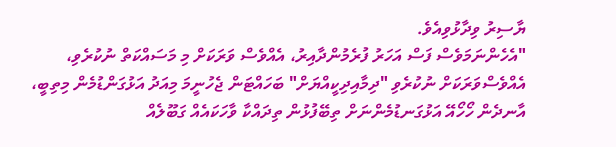ޔާސިރު ވިދާޅުވިއެވެ.
"އެހެންނަމަވެސް ފަސް އަހަރު ފުރެމުންދާއިރު، އެއްވެސް ވަރަކަށް މި މަސައްކަތް ނުކުރެވި، އެއްވެސްވަރަކަށް ނުކުރެވި "ދިމާއިދިކީއްޔަށް" ބަހައްޓަން ޖެހުނީމަ މިއަދު އަޅުގަންޑުމެން މިތިބީ، އާނދެން ހޯހޯއޭ އަޅުގަނޑުމެންނަށް ތިބޭފުޅުން ތިދައްކާ ވާހަކައެއް ގަބޫލެއް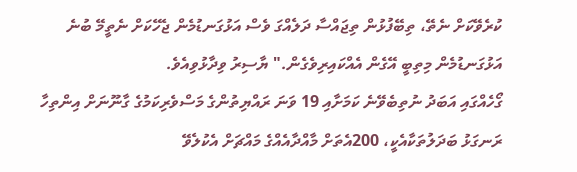ކުރެވޭކަށް ނެތޭ، ތިބޭފުޅުން ތިޖައްސާ ދަލެއްގަ ވެސް އަޅުގަނޑުމެން ޖެހޭކަށް ނެތީމޭ ބުނެ އަޅުގަނޑުމެން މިތިބީ އޭގެން އެއްކައިރިވެގެން." ޔާސިރު ވިދާޅުވިއެވެ.
ގޯހެއްގައި އަބަދު ނުތިބެވޭނެ ކަމަށާއި 19 ވަނަ ރައްޔިތުންގެ މަސްވެރިކަމުގެ ގާނޫނަށް އިންތިހާ ރަނގަޅު ބަދަލުތަކާއެކީ، 200އެތަށް މާއްދާއެއްގެ މައްޗަށް އެކުލެވޭ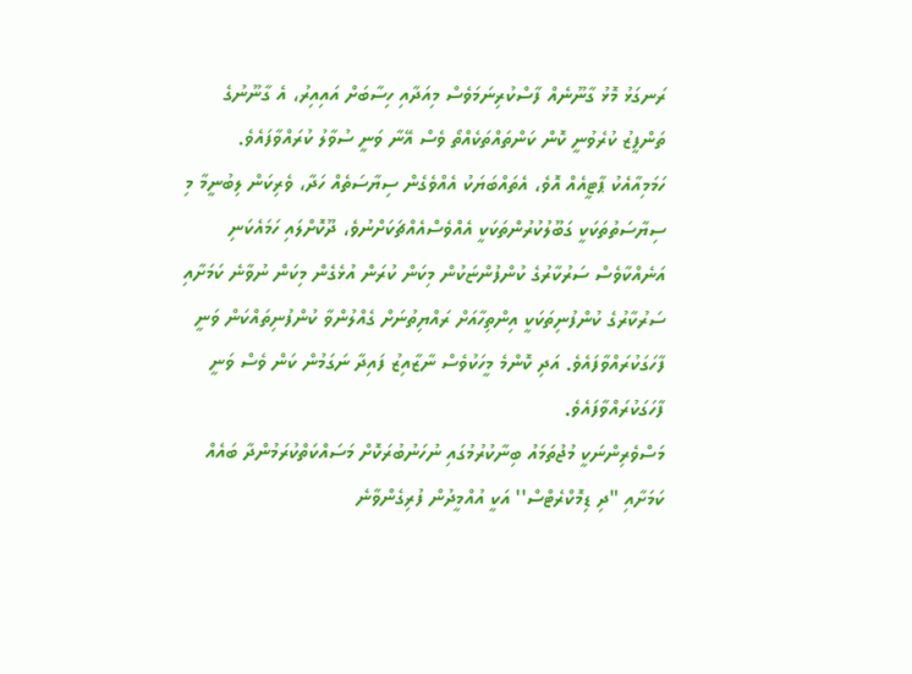ރަނގަޅު މޮޅު ގާނޫނެއް ފާސްކުރިނަމަވެސް މިއަދާއި ހިސާބަށް އައިއިރު، އެ ގާނޫނުގެ ތަންފީޒު ކުރެވުނީ ކޮން ކަންތައްތަކެއްތޯ ވެސް އޭނާ ވަނީ ސުވާލު ކުރައްވާފައެވެ.
ހަމަމިއާއެކު ޕާޓީއެއް އޮވެ، އެތައްބަޔަކު އެއްވެގެން ސިޔާސަތެއް ހަދާ، ވެރިކަން ލިބުނީމާ މި ސިޔާސަތުތަކަކީ ގަބޫލުކުރުންތަކަކީ އެއްވެސްއެއްޗަކަށްނުވެ، ދޫކޮށްލައި ހަމައެކަނި އަނެއްކާވެސް ސަރުކާރުގެ ކުންފުންޏަކުން މިކަން ކުރަން އުޅެގެން މިކަން ނުވާނެ ކަމަށާއި ސަރުކާރުގެ ކުންފުނިތަކަކީ އިންތިހާއަށް ރައްޔިތުނަށް ގެއްލުންވާ ކުންފުނިތައްކަން ވަނީ ފާހަގަކުރައްވާފައެވެ. އަދި ކޮންމެ މީހަކުވެސް ނާޒާއިޒު ފައިދާ ނަގަމުން ކަން ވެސް ވަނީ ފާހަގަކުރައްވާފައެވެ.
މަސްވެރިންނަކީ މުޖުތަމައު ބިނާކުރުމުގައި ނުހަނުބުރަކޮށް މަސައްކަތްކުރަމުންދާ ބައެއް ކަމަށާއި "ދި ޑިމޮކްރެޓްސް'' އަކީ އުއްމީދުން ފުރިގެންވާނެ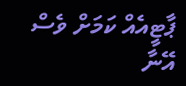ޕާޓީއެއް ކަމަށް ވެސް އޭނާ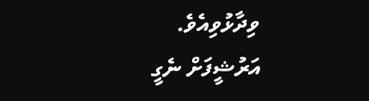ވިދާޅުވިއެވެ.
އަރުޝީފަށް ނެގީ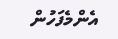އެންމެފަހުން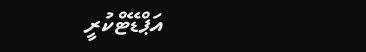އަޕްޑޭޓްކުރީ